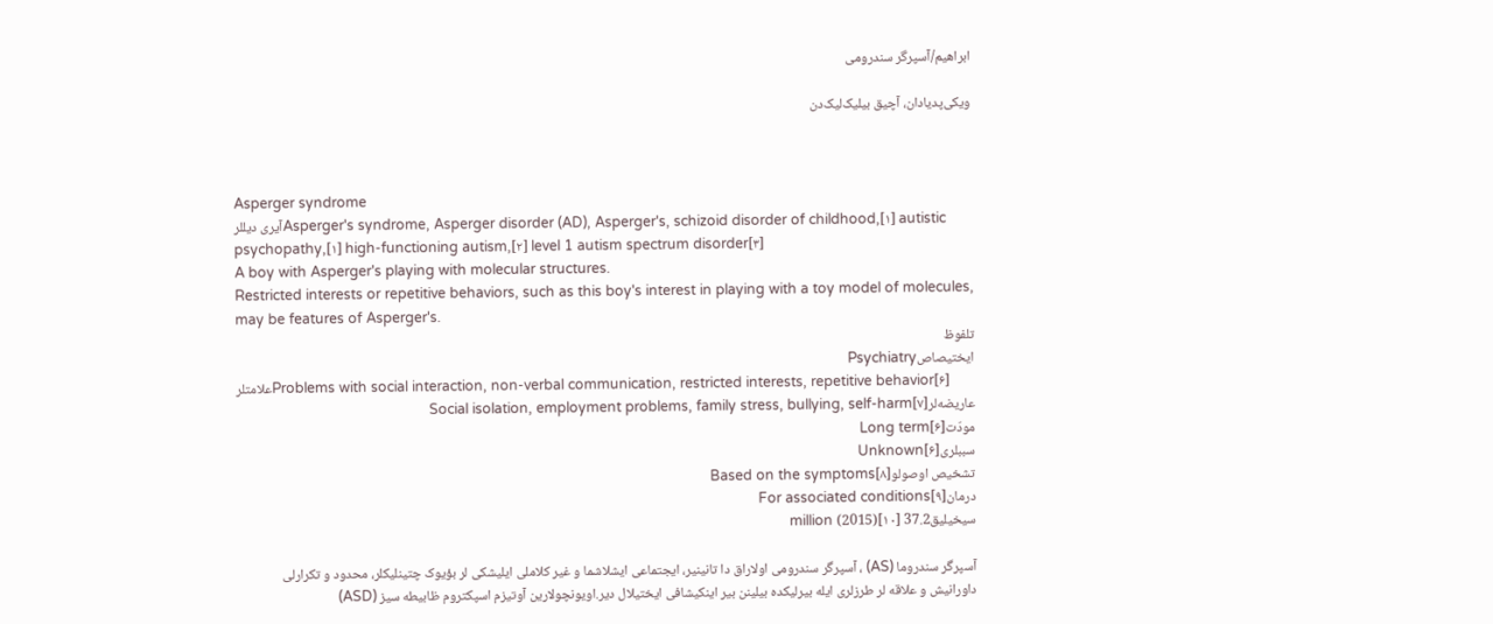ابراهیم/آسپرگر سندرومی

ویکی‌پدیادان، آچیق بیلیک‌لیک‌دن



Asperger syndrome
آیری دیللرAsperger's syndrome, Asperger disorder (AD), Asperger's, schizoid disorder of childhood,[۱] autistic psychopathy,[۱] high-functioning autism,[۲] level 1 autism spectrum disorder[۳]
A boy with Asperger's playing with molecular structures.
Restricted interests or repetitive behaviors, such as this boy's interest in playing with a toy model of molecules, may be features of Asperger's.
تلفوظ
ایختیصاصPsychiatry
علامتلرProblems with social interaction, non-verbal communication, restricted interests, repetitive behavior[۶]
عاریضه‌لرSocial isolation, employment problems, family stress, bullying, self-harm[۷]
مودّتLong term[۶]
سببلریUnknown[۶]
تشخیص اوصولوBased on the symptoms[۸]
درمانFor associated conditions[۹]
سیخیلیق37.2 million (2015)[۱۰]

آسپرگر سندروما (AS) ، آسپرگر سندرومی اولاراق دا تانینیر، ایجتماعی ایشلاشما و غیر کلاملی ایلیشکی لر بؤیوک چتینلیکلر، محدود و تکرارلی داورانیش و علاقه لر طرزلری ایله بیرلیکده بیلینن بیر اینکیشافی ایختیلال دیر.اویونچولارین آوتیزم اسپکتروم ظابیطه سیز (ASD)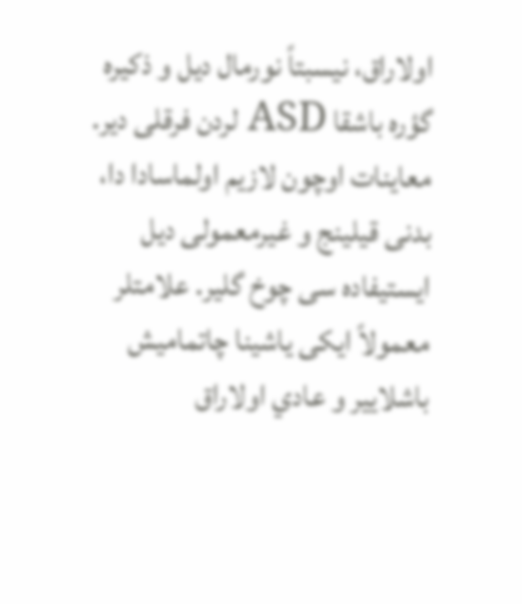اولاراق، نیسبتاً نورمال دیل و ذکیره گؤره باشقا ASD لردن فرقلی دیر. معاینات اوچون لازیم اولماسادا دا، بدنی قیلینج و غیرمعمولی دیل ایستیفاده سی چوخ گلیر. علامتلر معمولاً ایکی یاشینا چاتماميش باشلاییر و عادي اولاراق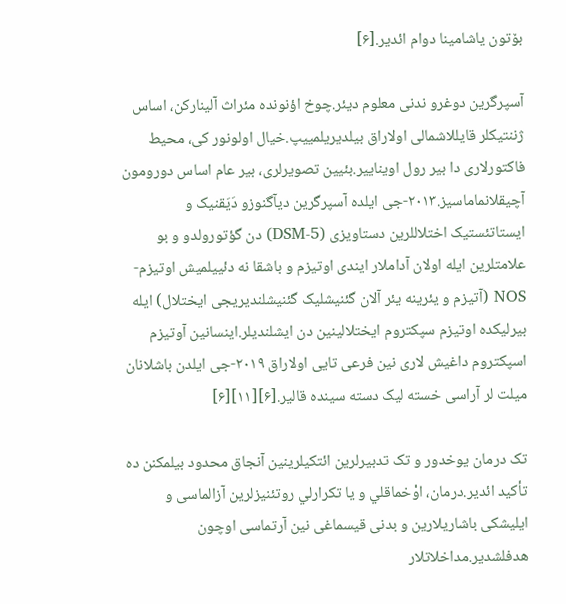بۆتون یاشامینا دوام ائدیر.[۶]

آسپرگرین دوغرو ندنی معلوم ديئر.چوخ اؤنونده مئراث آلینارکن، اساس ژننتیکلر قایللاشمالی اولاراق بیلدیریلمییپ.خیال اولونور کی، محیط فاکتورلاری دا بیر رول اویناییر.بئیین تصویرلری، بیر عام اساس دورومون آچیقلانماماسیز.۲۰۱۳-جی ایلده آسپرگرین دیآگنوزو دَیَقنیک و ایستاتئستیک اختلاللرین دستاویزی (DSM-5) دن گؤتورولدو و بو علامتلرین ایله اولان آداملار ایندی اوتیزم و باشقا نه دئییلمیش اوتیزم-NOS (آتیزم و یئرینه یئر آلان گئنیشلیک گئنیشلندیریجی ایختلال) ایله بیرلیکده اوتیزم سپکتروم ایختلالینین دن ایشلندیلر.اینسانین آوتیزم اسپکتروم داغیش لاری نین فرعی تایی اولاراق ۲۰۱۹-جی ایلدن باشلانان میلت لر آراسی خسته لیک دسته سینده قالیر.[۶][۱۱][۶]

تک درمان يوخدور و تک تدبیرلرین ائتکیلرینین آنجاق محدود بیلمکنن ده تأکید ائدیر.درمان، اوْخماقلي و یا تکرارلي روتئنیزلرین آزالماسی و ایلیشکی باشاریلارین و بدنی قیسماغی نین آرتماسی اوچون هدفلشدیر.مداخلاتلار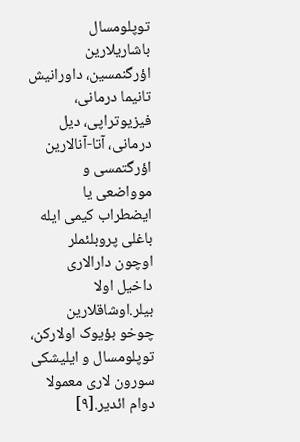توپلومسال باشاریلارین اؤرگنمسین، داورانیش تانیما درمانی، فیزیوتراپی، دیل درمانی، آتا-آنالارین اؤرگتمسی و موواضعی یا ایضطراب کیمی ایله باغلی پروبلئملر اوچون دارالاری داخیل اولا بیلر.اوشاقلارین چوخو بؤیوک اولارکن، توپلومسال و ایلیشکی سورون لاری معمولا دوام ائدیر.[۹]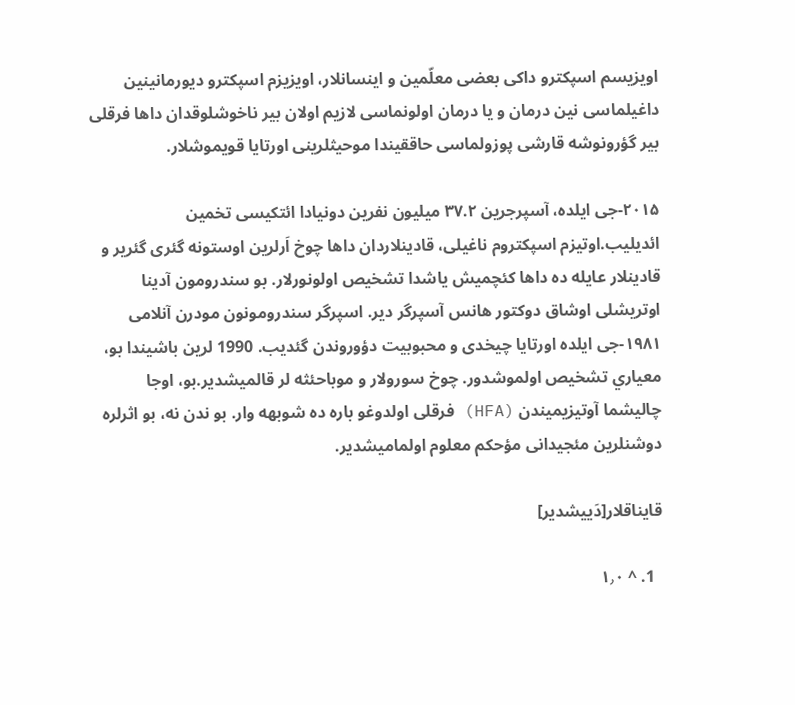اویزیسم اسپکترو داکی بعضی معلّمین و اینسانلار، اویزیزم اسپکترو دیورمانینین داغیلماسی نین درمان و یا درمان اولونماسی لازیم اولان بیر ناخوشلوقدان داها فرقلی بیر گؤرونوشه قارشی پوزولماسی حاققیندا موحیثلرینی اورتایا قویموشلار.

۲۰۱۵-جی ایلده، آسپرجرین ۳۷.۲ میلیون نفرین دونیادا ائتکیسی تخمین ائدیلیب.اوتیزم اسپکتروم ناغیلی، قادینلاردان داها چوخ اَرلرین اوستونه گئری گئریر و قادینلار عایله ده داها کئچمیش یاشدا تشخیص اولونورلار. بو سندرومون آدینا اوتریشلی اوشاق دوکتور هانس آسپرگر دیر. اسپرگر سندرومونون مودرن آنلامی ۱۹۸۱-جی ایلده اورتایا چیخدی و محبوبیت دؤوروندن گئدیب. 1990 لرين باشيندا بو، معياري تشخيص اولموشدور. چوخ سورولار و موباحئثه لر قالميشدير.بو، اوجا چالیشما آوتیزیمیندن (HFA) فرقلی اولدوغو باره ده شوبهه وار. بو ندن نه، بو اثرلره دوشنلرین مئجیدانی مؤحکم معلوم اولماميشدير.

قایناقلار[دَییشدیر]

  1. ^ ۱٫۰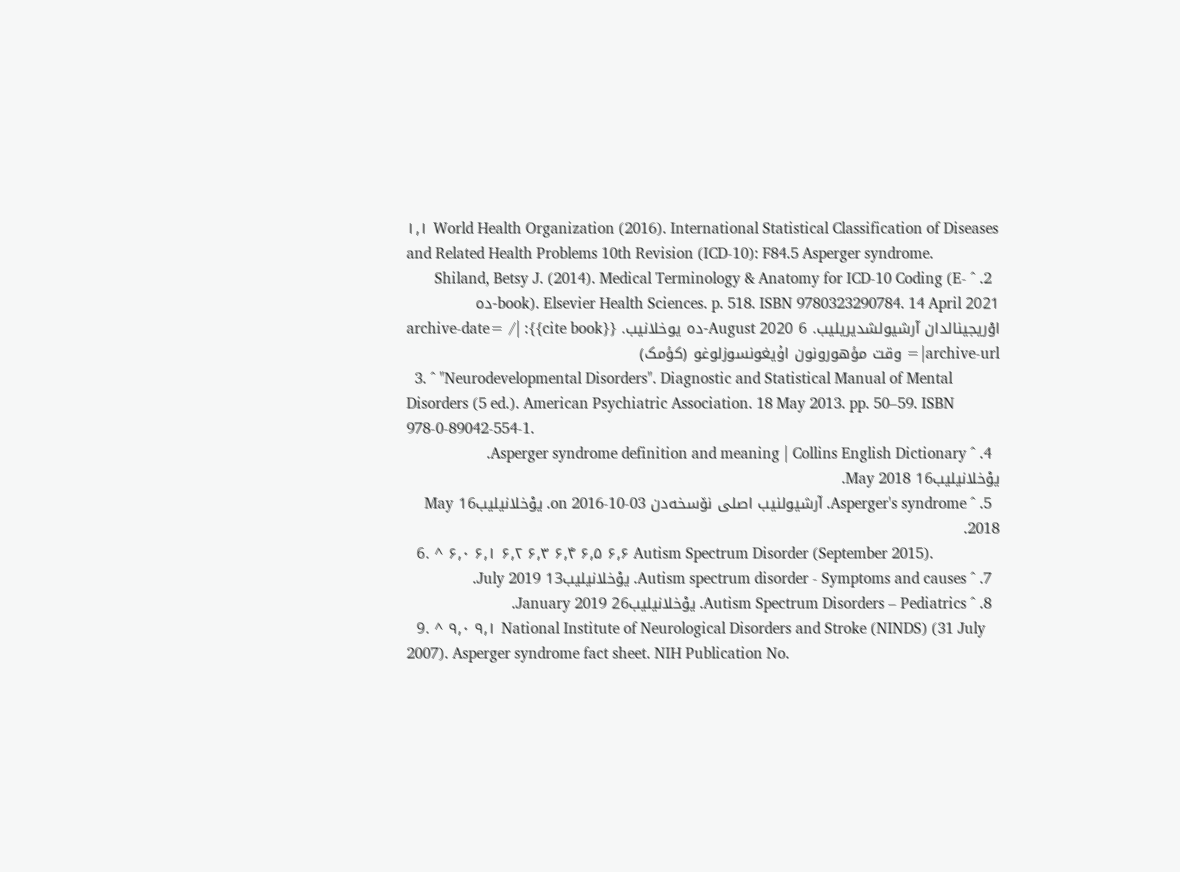۱٫۱ World Health Organization (2016). International Statistical Classification of Diseases and Related Health Problems 10th Revision (ICD-10): F84.5 Asperger syndrome.
  2. ^ Shiland, Betsy J. (2014). Medical Terminology & Anatomy for ICD-10 Coding (E-book). Elsevier Health Sciences. p. 518. ISBN 9780323290784. 14 April 2021-ده اوْریجینالدان آرشیولشدیریلیب. 6 August 2020-ده یوخلانیب. {{cite book}}: |archive-date= / |archive-url= وقت مؤهورونون اۇیغونسوزلوغو (کؤمک)
  3. ^ "Neurodevelopmental Disorders". Diagnostic and Statistical Manual of Mental Disorders (5 ed.). American Psychiatric Association. 18 May 2013. pp. 50–59. ISBN 978-0-89042-554-1.
  4. ^ Asperger syndrome definition and meaning | Collins English Dictionary. یوْخلانیلیب16 May 2018.
  5. ^ Asperger's syndrome. آرشیولنیب اصلی نۆسخه‌دن on 2016-10-03. یوْخلانیلیب16 May 2018.
  6. ^ ۶٫۰ ۶٫۱ ۶٫۲ ۶٫۳ ۶٫۴ ۶٫۵ ۶٫۶ Autism Spectrum Disorder (September 2015).
  7. ^ Autism spectrum disorder - Symptoms and causes. یوْخلانیلیب13 July 2019.
  8. ^ Autism Spectrum Disorders – Pediatrics. یوْخلانیلیب26 January 2019.
  9. ^ ۹٫۰ ۹٫۱ National Institute of Neurological Disorders and Stroke (NINDS) (31 July 2007). Asperger syndrome fact sheet. NIH Publication No.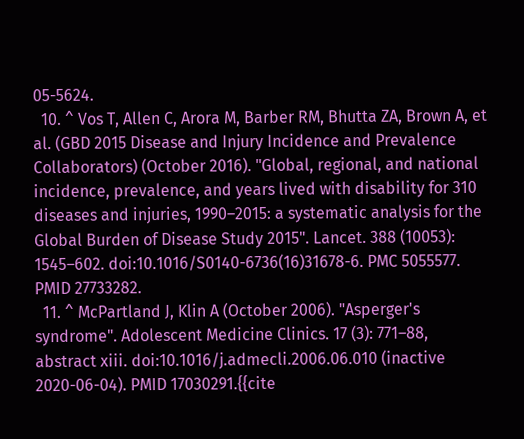05-5624.
  10. ^ Vos T, Allen C, Arora M, Barber RM, Bhutta ZA, Brown A, et al. (GBD 2015 Disease and Injury Incidence and Prevalence Collaborators) (October 2016). "Global, regional, and national incidence, prevalence, and years lived with disability for 310 diseases and injuries, 1990–2015: a systematic analysis for the Global Burden of Disease Study 2015". Lancet. 388 (10053): 1545–602. doi:10.1016/S0140-6736(16)31678-6. PMC 5055577. PMID 27733282.
  11. ^ McPartland J, Klin A (October 2006). "Asperger's syndrome". Adolescent Medicine Clinics. 17 (3): 771–88, abstract xiii. doi:10.1016/j.admecli.2006.06.010 (inactive 2020-06-04). PMID 17030291.{{cite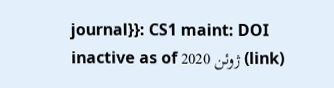journal}}: CS1 maint: DOI inactive as of ژوئن 2020 (link)